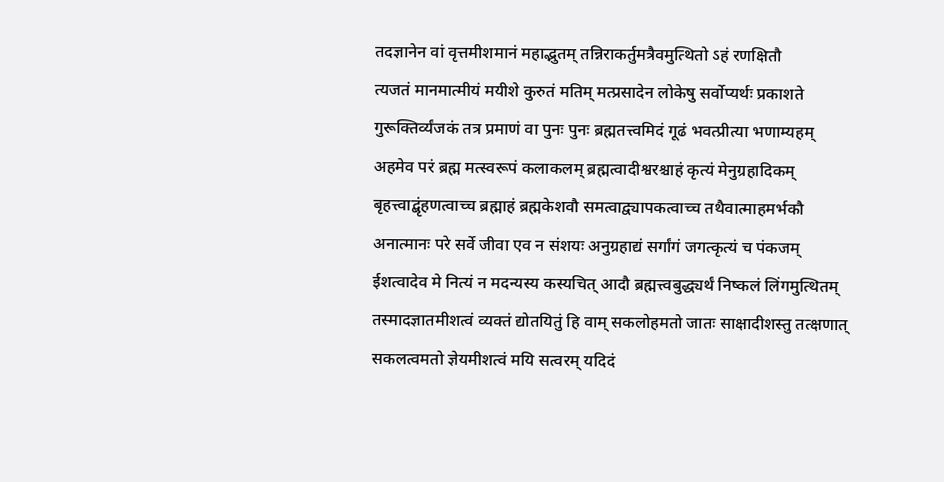तदज्ञानेन वां वृत्तमीशमानं महाद्भुतम् तन्निराकर्तुमत्रैवमुत्थितो ऽहं रणक्षितौ
त्यजतं मानमात्मीयं मयीशे कुरुतं मतिम् मत्प्रसादेन लोकेषु सर्वोप्यर्थः प्रकाशते
गुरूक्तिर्व्यंजकं तत्र प्रमाणं वा पुनः पुनः ब्रह्मतत्त्वमिदं गूढं भवत्प्रीत्या भणाम्यहम्
अहमेव परं ब्रह्म मत्स्वरूपं कलाकलम् ब्रह्मत्वादीश्वरश्चाहं कृत्यं मेनुग्रहादिकम्
बृहत्त्वाद्बृंहणत्वाच्च ब्रह्माहं ब्रह्मकेशवौ समत्वाद्व्यापकत्वाच्च तथैवात्माहमर्भकौ
अनात्मानः परे सर्वे जीवा एव न संशयः अनुग्रहाद्यं सर्गांगं जगत्कृत्यं च पंकजम्
ईशत्वादेव मे नित्यं न मदन्यस्य कस्यचित् आदौ ब्रह्मत्त्वबुद्ध्यर्थं निष्कलं लिंगमुत्थितम्
तस्मादज्ञातमीशत्वं व्यक्तं द्योतयितुं हि वाम् सकलोहमतो जातः साक्षादीशस्तु तत्क्षणात्
सकलत्वमतो ज्ञेयमीशत्वं मयि सत्वरम् यदिदं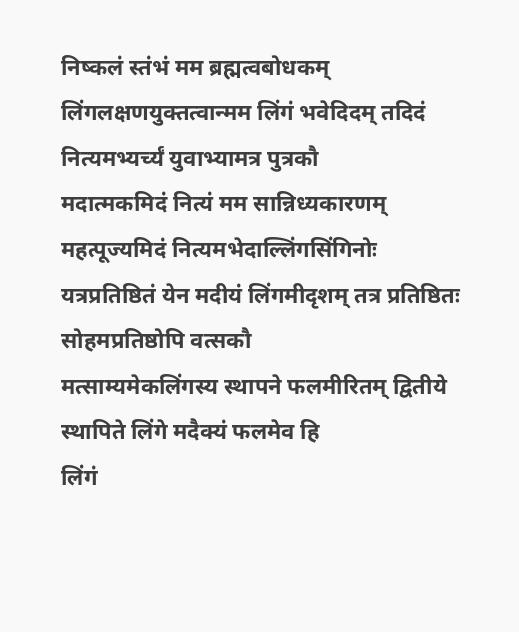निष्कलं स्तंभं मम ब्रह्मत्वबोधकम्
लिंगलक्षणयुक्तत्वान्मम लिंगं भवेदिदम् तदिदं नित्यमभ्यर्च्यं युवाभ्यामत्र पुत्रकौ
मदात्मकमिदं नित्यं मम सान्निध्यकारणम् महत्पूज्यमिदं नित्यमभेदाल्लिंगसिंगिनोः
यत्रप्रतिष्ठितं येन मदीयं लिंगमीदृशम् तत्र प्रतिष्ठितः सोहमप्रतिष्ठोपि वत्सकौ
मत्साम्यमेकलिंगस्य स्थापने फलमीरितम् द्वितीये स्थापिते लिंगे मदैक्यं फलमेव हि
लिंगं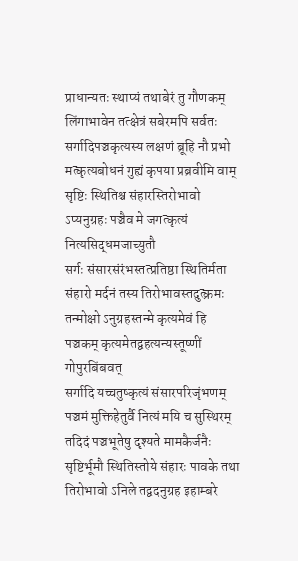प्राधान्यतः स्थाप्यं तथाबेरं तु गौणकम् लिंगाभावेन तत्क्षेत्रं सबेरमपि सर्वतः
सर्गादिपञ्चकृत्यस्य लक्षणं ब्रूहि नौ प्रभो मत्कृत्यबोधनं गुह्यं कृपया प्रब्रवीमि वाम्
सृष्टिः स्थितिश्च संहारस्तिरोभावो ऽप्यनुग्रहः पञ्चैव मे जगत्कृत्यं नित्यसिद्धमजाच्युतौ
सर्गः संसारसंरंभस्तत्प्रतिष्ठा स्थितिर्मता संहारो मर्दनं तस्य तिरोभावस्तदुत्क्रमः
तन्मोक्षो ऽनुग्रहस्तन्मे कृत्यमेवं हि पञ्चकम् कृत्यमेतद्वहत्यन्यस्तूष्णीं गोपुरबिंबवत्
सर्गादि यच्चतुष्कृत्यं संसारपरिजृंभणम् पञ्चमं मुक्तिहेतुर्वै नित्यं मयि च सुस्थिरम्
तदिदं पञ्चभूतेषु दृश्यते मामकैर्जनैः सृष्टिर्भूमौ स्थितिस्तोये संहारः पावके तथा
तिरोभावो ऽनिले तद्वदनुग्रह इहाम्बरे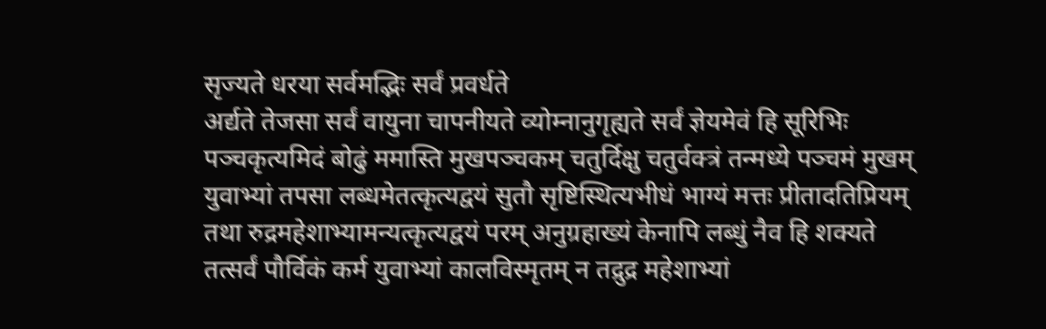सृज्यते धरया सर्वमद्भिः सर्वं प्रवर्धते
अर्द्यते तेजसा सर्वं वायुना चापनीयते व्योम्नानुगृह्यते सर्वं ज्ञेयमेवं हि सूरिभिः
पञ्चकृत्यमिदं बोढुं ममास्ति मुखपञ्चकम् चतुर्दिक्षु चतुर्वक्त्रं तन्मध्ये पञ्चमं मुखम्
युवाभ्यां तपसा लब्धमेतत्कृत्यद्वयं सुतौ सृष्टिस्थित्यभीधं भाग्यं मत्तः प्रीतादतिप्रियम्
तथा रुद्रमहेशाभ्यामन्यत्कृत्यद्वयं परम् अनुग्रहाख्यं केनापि लब्धुं नैव हि शक्यते
तत्सर्वं पौर्विकं कर्म युवाभ्यां कालविस्मृतम् न तद्रुद्र महेशाभ्यां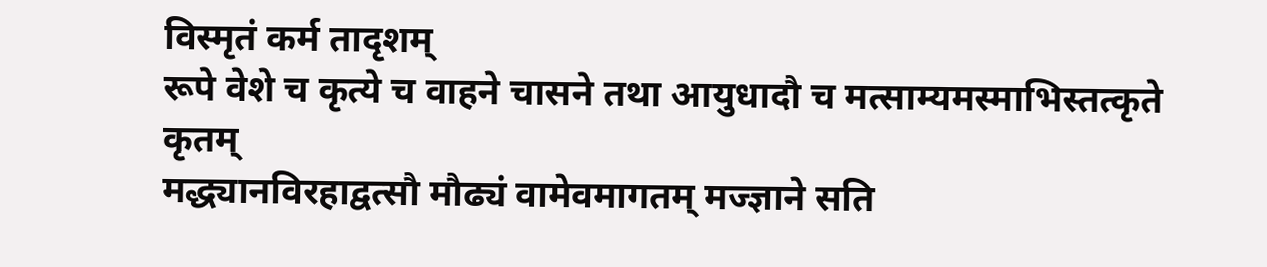विस्मृतं कर्म तादृशम्
रूपे वेशे च कृत्ये च वाहने चासने तथा आयुधादौ च मत्साम्यमस्माभिस्तत्कृते कृतम्
मद्ध्यानविरहाद्वत्सौ मौढ्यं वामेवमागतम् मज्ज्ञाने सति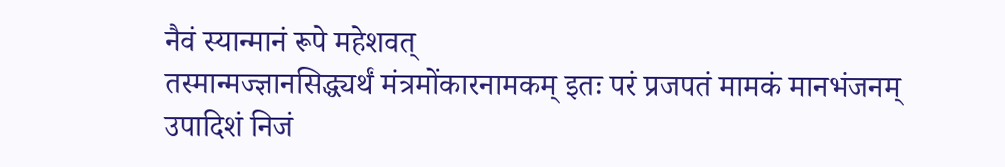नैवं स्यान्मानं रूपे महेशवत्
तस्मान्मज्ज्ञानसिद्ध्यर्थं मंत्रमोंकारनामकम् इतः परं प्रजपतं मामकं मानभंजनम्
उपादिशं निजं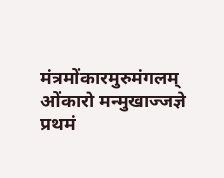मंत्रमोंकारमुरुमंगलम् ओंकारो मन्मुखाज्जज्ञे प्रथमं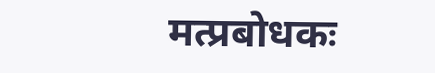मत्प्रबोधकः